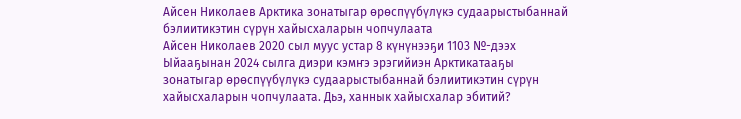Айсен Николаев Арктика зонатыгар өрөспүүбүлүкэ судаарыстыбаннай бэлиитикэтин сүрүн хайысхаларын чопчулаата
Айсен Николаев 2020 сыл муус устар 8 күнүнээҕи 1103 №-дээх Ыйааҕынан 2024 сылга диэри кэмҥэ эрэгийиэн Арктикатааҕы зонатыгар өрөспүүбүлүкэ судаарыстыбаннай бэлиитикэтин сүрүн хайысхаларын чопчулаата. Дьэ, ханнык хайысхалар эбитий?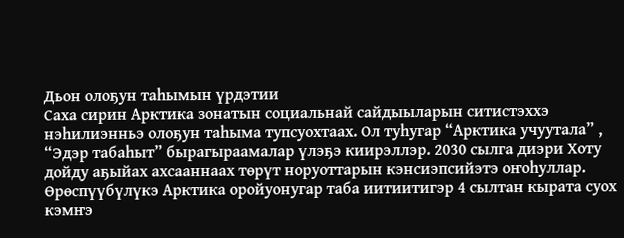Дьон олоҕун таһымын үрдэтии
Саха сирин Арктика зонатын социальнай сайдыыларын ситистэххэ нэһилиэнньэ олоҕун таһыма тупсуохтаах. Ол туһугар “Арктика учуутала” , “Эдэр табаһыт” бырагыраамалар үлэҕэ киирэллэр. 2030 сылга диэри Хоту дойду аҕыйах ахсааннаах төрүт норуоттарын кэнсиэпсийэтэ оҥоһуллар.
Өрөспүүбүлүкэ Арктика оройуонугар таба иитиитигэр 4 сылтан кырата суох кэмҥэ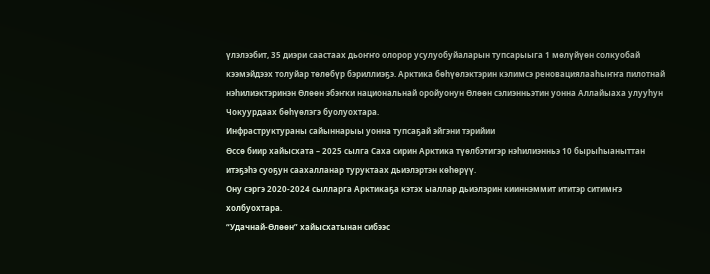үлэлээбит, 35 диэри саастаах дьоҥҥо олорор усулуобуйаларын тупсарыыга 1 мөлүйүөн солкуобай кээмэйдээх толуйар төлөбүр бэриллиэҕэ. Арктика бөһүөлэктэрин кэлимсэ реновациялааһыҥҥа пилотнай нэһилиэктэринэн Өлөөн эбэҥки национальнай оройуонун Өлөөн сэлиэнньэтин уонна Аллайыаха улууһун Чокуурдаах бөһүөлэгэ буолуохтара.
Инфраструктураны сайыннарыы уонна тупсаҕай эйгэни тэрийии
Өссө биир хайысхата – 2025 сылга Саха сирин Арктика түөлбэтигэр нэһилиэнньэ 10 бырыһыаныттан итэҕэһэ суоҕун саахалланар туруктаах дьиэлэртэн көһөрүү.
Ону сэргэ 2020-2024 сылларга Арктикаҕа кэтэх ыаллар дьиэлэрин кииннэммит ититэр ситимҥэ холбуохтара.
“Удачнай-Өлөөн” хайысхатынан сибээс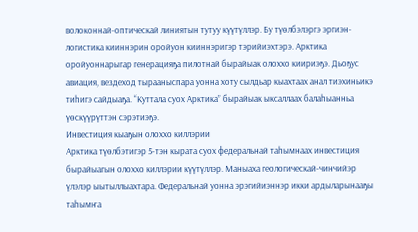волоконнай-оптическай линиятын тутуу күүтүллэр. Бу түөлбэлэргэ эргиэн-логистика кииннэрин оройуон кииннэригэр тэрийиэхтэрэ. Арктика оройуоннарыгар генерацияҕа пилотнай бырайыак олоххо киириэҕэ. Дьоҕус авиация, вездеход тырааныспара уонна хоту сылдьар кыахтаах анал тиэхиньикэ тиһигэ сайдыаҕа. “Куттала суох Арктика” бырайыак ыксаллаах балаһыанньа үөскүүрүттэн сэрэтиэҕэ.
Инвестиция кыаҕын олоххо киллэрии
Арктика түөлбэтигэр 5-тэн кырата суох федеральнай таһымнаах инвестиция бырайыагын олоххо киллэрии күүтүллэр. Маныаха геологическай-чинчийэр үлэлэр ыытыллыахтара. Федеральнай уонна эрэгийиэннэр икки ардыларынааҕы таһымҥа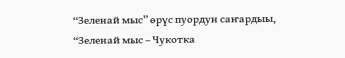“Зеленай мыс” өрүс пуордун саҥардыы, “Зеленай мыс – Чукотка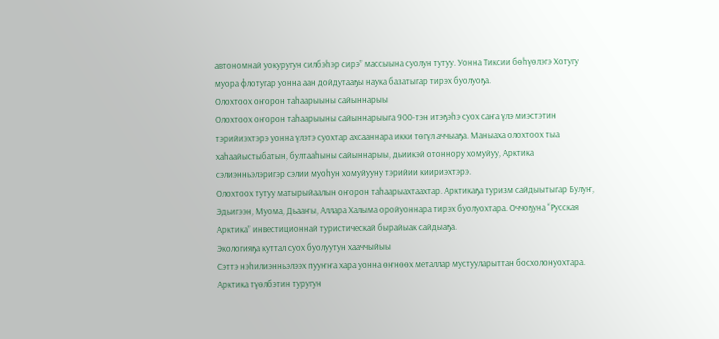автономнай уокуругун силбэһэр сирэ” массыына суолун тутуу. Уонна Тиксии бөһүөлэгэ Хотугу муора флотугар уонна аан дойдутааҕы наука базатыгар тирэх буолуоҕа.
Олохтоох оҥорон таһаарыыны сайыннарыы
Олохтоох оҥорон таһаарыыны сайыннарыыга 900-тэн итэҕэһэ суох саҥа үлэ миэстэтин тэрийиэхтэрэ уонна үлэтэ суохтар ахсааннара икки төгүл аччыаҕа. Маныаха олохтоох тыа хаһаайыстыбатын, бултааһыны сайыннарыы, дьиикэй отоннору хомуйуу, Арктика сэлиэнньэлэригэр сэлии муоһун хомуйууну тэрийии киириэхтэрэ.
Олохтоох тутуу матырыйаалын оҥорон таһаарыахтаахтар. Арктикаҕа туризм сайдыытыгар Булуҥ, Эдьигээн, Муома, Дьааҥы, Аллара Халыма оройуоннара тирэх буолуохтара. Оччоҕуна “Русская Арктика” инвестиционнай туристическай бырайыак сайдыаҕа.
Экологияҕа куттал суох буолуутун хааччыйыы
Сэттэ нэһилиэнньэлээх пууҥҥа хара уонна өҥнөөх металлар мустууларыттан босхолонуохтара. Арктика түөлбэтин туругун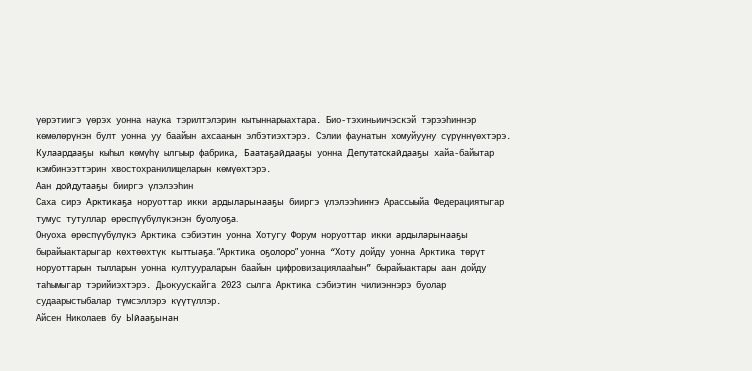үөрэтиигэ үөрэх уонна наука тэрилтэлэрин кытыннарыахтара. Био-тэхиньиичэскэй тэрээһиннэр көмөлөрүнэн булт уонна уу баайын ахсаанын элбэтиэхтэрэ. Сэлии фаунатын хомуйууну сүрүннүөхтэрэ. Кулаардааҕы кыһыл көмүһү ылгыыр фабрика, Баатаҕайдааҕы уонна Депутатскайдааҕы хайа-байытар кэмбинээттэрин хвостохранилищеларын көмүөхтэрэ.
Аан дойдутааҕы бииргэ үлэлээһин
Саха сирэ Арктикаҕа норуоттар икки ардыларынааҕы бииргэ үлэлээһиҥҥэ Арассыыйа Федерациятыгар тумус тутуллар өрөспүүбүлүкэнэн буолуоҕа.
Онуоха өрөспүүбүлүкэ Арктика сэбиэтин уонна Хотугу Форум норуоттар икки ардыларынааҕы бырайыактарыгар көхтөөхтүк кыттыаҕа. “Арктика оҕолоро” уонна “Хоту дойду уонна Арктика төрүт норуоттарын тылларын уонна култуураларын баайын цифровизациялааһын” бырайыактары аан дойду таһымыгар тэрийиэхтэрэ. Дьокуускайга 2023 сылга Арктика сэбиэтин чилиэннэрэ буолар судаарыстыбалар түмсэллэрэ күүтүллэр.
Айсен Николаев бу Ыйааҕынан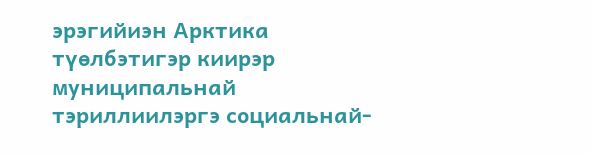эрэгийиэн Арктика түөлбэтигэр киирэр муниципальнай тэриллиилэргэ социальнай-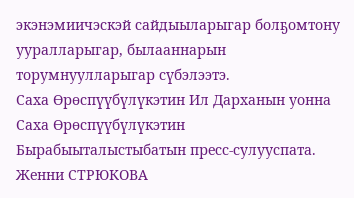экэнэмиичэскэй сайдыыларыгар болҕомтону ууралларыгар, былааннарын торумнуулларыгар сүбэлээтэ.
Саха Өрөспүүбүлүкэтин Ил Дарханын уонна
Саха Өрөспүүбүлүкэтин Бырабыыталыстыбатын пресс-сулууспата.
Женни СТРЮКОВА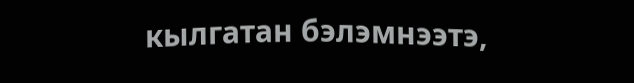кылгатан бэлэмнээтэ,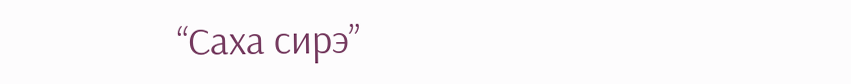“Саха сирэ”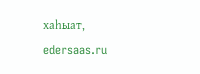хаһыат, edersaas.ru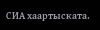СИА хаартыската.